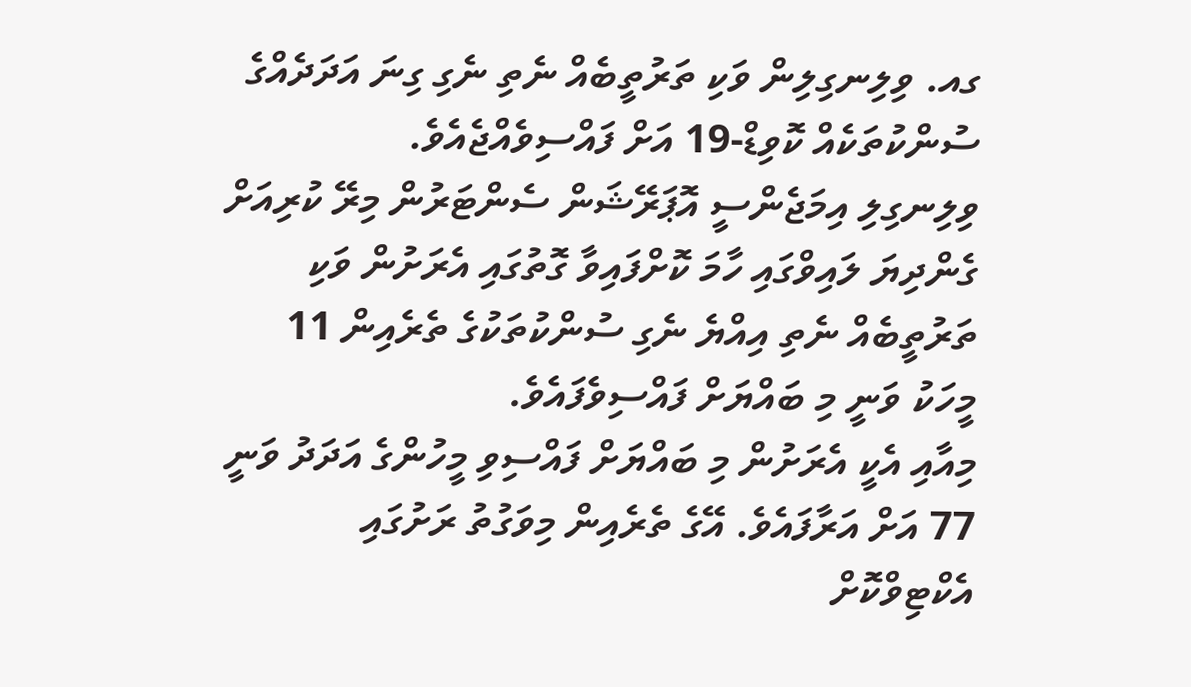ގއ. ވިލިނގިލިން ވަކި ތަރުތީބެއް ނެތި ނެގި ގިނަ އަދަދެއްގެ ސުންކުތަކެއް ކޮވިޑް-19 އަށް ފައްސިވެއްޖެއެވެ.
ވިލިނގިލި އިމަޖެންސީ އޮޕަރޭޝަން ސެންޓަރުން މިރޭ ކުރިއަށް ގެންދިޔަ ލައިވްގައި ހާމަ ކޮށްފައިވާ ގޮތުގައި އެރަށުން ވަކި ތަރުތީބެއް ނެތި އިއްޔެ ނެގި ސުންކުތަކުގެ ތެރެއިން 11 މީހަކު ވަނީ މި ބައްޔަށް ފައްސިވެފައެވެ.
މިއާއި އެކީ އެރަށުން މި ބައްޔަށް ފައްސިވި މީހުންގެ އަދަދު ވަނީ 77 އަށް އަރާފައެވެ. އޭގެ ތެރެއިން މިވަގުތު ރަށުގައި އެކްޓިވްކޮށް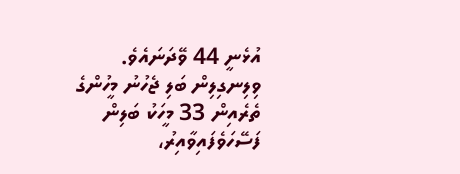އުޅެނީ 44 ވޭދަނައެވެ.
ވިލިނގިލިން ބަލި ޖެހުނު މީހުންގެ ތެރެއިން 33 މީހަކު ބަލިން ފަސޭހަވެފައިވާއިރު،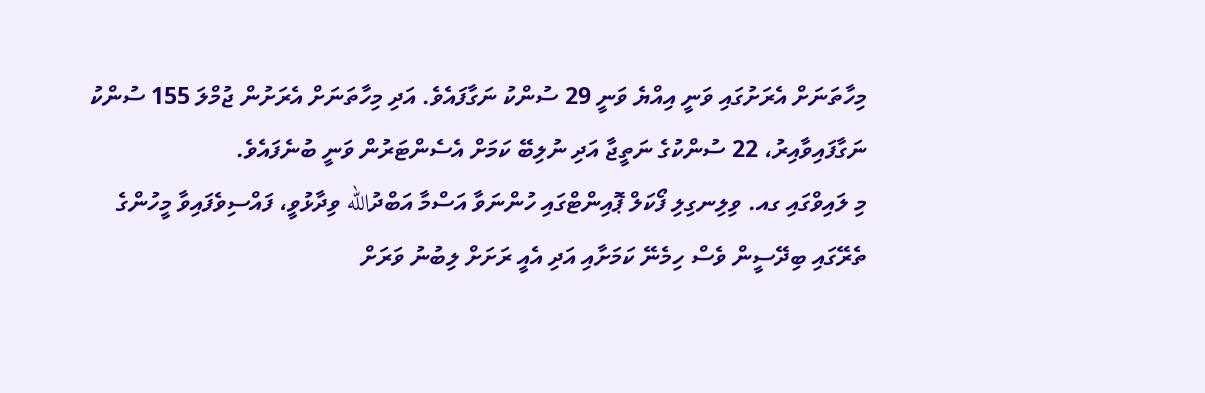މިހާތަނަށް އެރަށުގައި ވަނީ އިއްޔެ ވަނީ 29 ސުންކު ނަގާފައެވެ. އަދި މިހާތަނަށް އެރަށުން ޖުމްލަ 155 ސުންކު ނަގާފައިވާއިރު، 22 ސުންކުގެ ނަތީޖާ އަދި ނުލިބޭ ކަމަށް އެސެންޓަރުން ވަނީ ބުނެފައެވެ.
މި ލައިވްގައި ގއ. ވިލިނގިލި ފޯކަލް ޕޮއިންޓްގައި ހުންނަވާ އަސްމާ އަބްދުالله ވިދާޅުވީ، ފައްސިވެފައިވާ މީހުންގެ ތެރޭގައި ބިދޭސީން ވެސް ހިމެނޭ ކަމަށާއި އަދި އެއީ ރަށަށް ލިބުނު ވަރަށް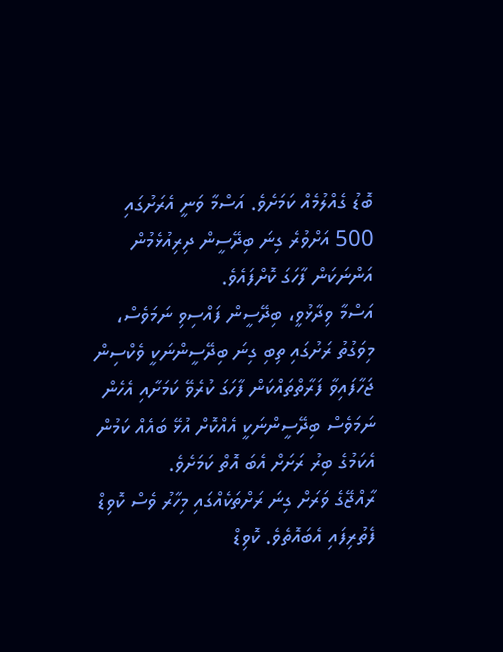ބޮޑު ގެއްލުމެއް ކަމަށެވެ. އަސްމާ ވަނީ އެރަށުގައި 500 އަށްވުރެ ގިނަ ބިދޭސީން ދިރިއުޅެމުން އަންނަކަން ފާހަގަ ކޮށްފައެވެ.
އަސްމާ ވިދާޅުވީ، ބިދޭސީން ފައްސިވި ނަމަވެސް، މިވަގުތު ރަށުގައި ތިބި ގިނަ ބިދޭސީންނަކީ ވެކްސިން ޖަހާފައިވާ ފަރާތްތައްކަން ފާހަގަ ކުރެވޭ ކަމަށާއި އެހެން ނަމަވެސް ބިދޭސީންނަކީ އެއްކޮށް އުޅޭ ބައެއް ކަމުން އެކަމުގެ ބިރު ރަށަށް އެބަ އޮތް ކަމަށެވެ.
ރާއްޖޭގެ ވަރަށް ގިނަ ރަށްތަކެއްގައި މިހާރު ވެސް ކޮވިޑް ފެތުރިފައި އެބައޮތެވެ. ކޮވިޑް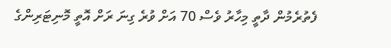ފެތުރެމުން ދާތީ މިހާރު ވެސް 70 އަށް ވުރެ ގިނަ ރަށް އޮތީ މޮނިޓަރިންގެ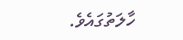ހާލަތުގައެވެ.